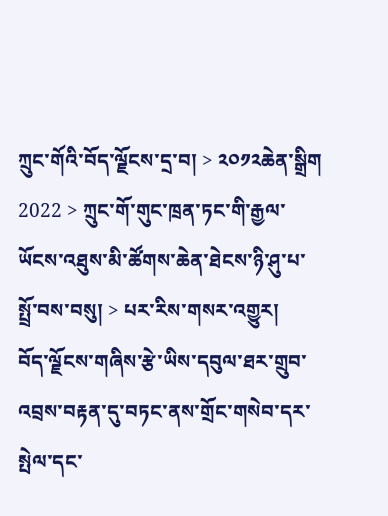ཀྲུང་གོའི་བོད་ལྗོངས་དྲ་བ། > ༢༠༡༢ཆེན་སྒྲིག 2022 > ཀྲུང་གོ་གུང་ཁྲན་ཏང་གི་རྒྱལ་ཡོངས་འཐུས་མི་ཚོགས་ཆེན་ཐེངས་ཉི་ཤུ་པ་སྤྲོ་བས་བསུ། > པར་རིས་གསར་འགྱུར།
བོད་ལྗོངས་གཞིས་རྩེ་ཡིས་དབུལ་ཐར་གྲུབ་འབྲས་བརྟན་དུ་བཏང་ནས་གྲོང་གསེབ་དར་སྤེལ་དང་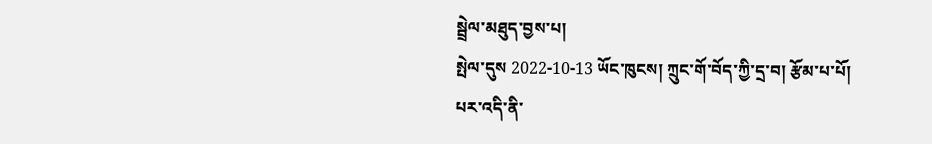སྦྲེལ་མཐུད་བྱས་པ།
སྤེལ་དུས 2022-10-13 ཡོང་ཁུངས། ཀྲུང་གོ་བོད་ཀྱི་དྲ་བ། རྩོམ་པ་པོ།
པར་འདི་ནི་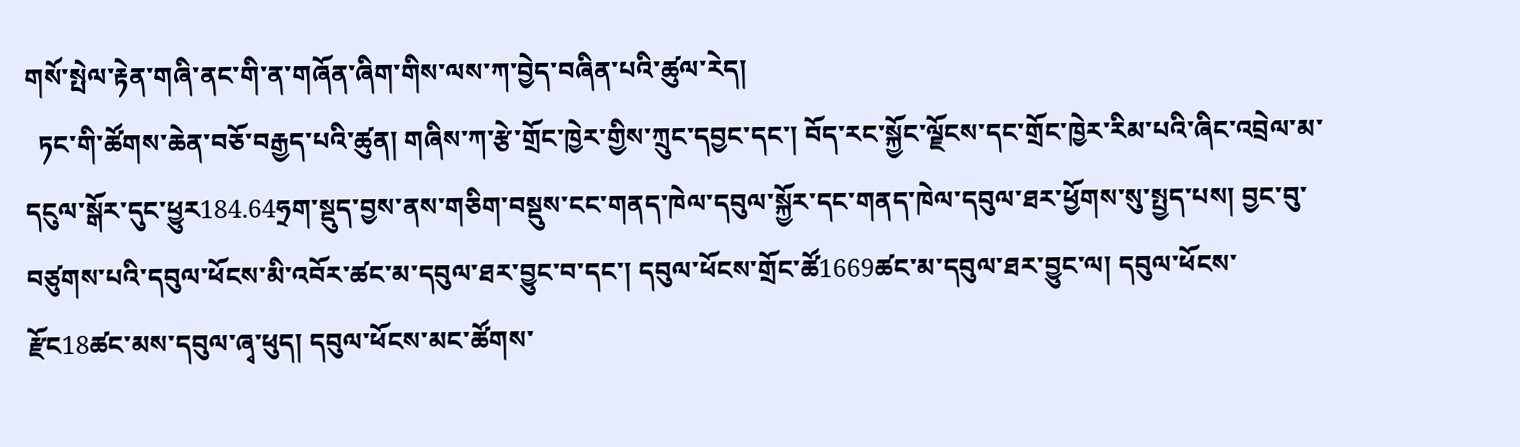གསོ་སྤེལ་རྟེན་གཞི་ནང་གི་ན་གཞོན་ཞིག་གིས་ལས་ཀ་བྱེད་བཞིན་པའི་ཚུལ་རེད།
  ཏང་གི་ཚོགས་ཆེན་བཅོ་བརྒྱད་པའི་ཚུན། གཞིས་ཀ་རྩེ་གྲོང་ཁྱེར་གྱིས་ཀྲུང་དབྱང་དང་། བོད་རང་སྐྱོང་ལྗོངས་དང་གྲོང་ཁྱེར་རིམ་པའི་ཞིང་འབྲེལ་མ་དངུལ་སྒོར་དུང་ཕྱུར184.64ཧྲག་སྡུད་བྱས་ནས་གཅིག་བསྡུས་ངང་གནད་ཁེལ་དབུལ་སྐྱོར་དང་གནད་ཁེལ་དབུལ་ཐར་ཕྱོགས་སུ་སྤྱད་པས། བྱང་བུ་བཙུགས་པའི་དབུལ་ཕོངས་མི་འབོར་ཚང་མ་དབུལ་ཐར་བྱུང་བ་དང་། དབུལ་ཕོངས་གྲོང་ཚོ1669ཚང་མ་དབུལ་ཐར་བྱུང་ལ། དབུལ་ཕོངས་རྫོང18ཚང་མས་དབུལ་ཞྭ་ཕུད། དབུལ་ཕོངས་མང་ཚོགས་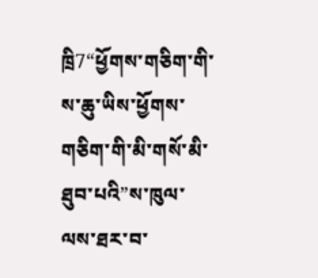ཁྲི7“ཕྱོགས་གཅིག་གི་ས་ཆུ་ཡིས་ཕྱོགས་གཅིག་གི་མི་གསོ་མི་ཐུབ་པའི”ས་ཁུལ་ལས་ཐར་བ་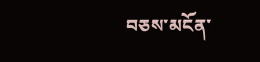བཅས་མངོན་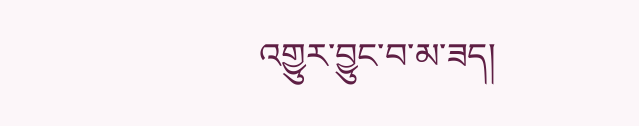འགྱུར་བྱུང་བ་མ་ཟད།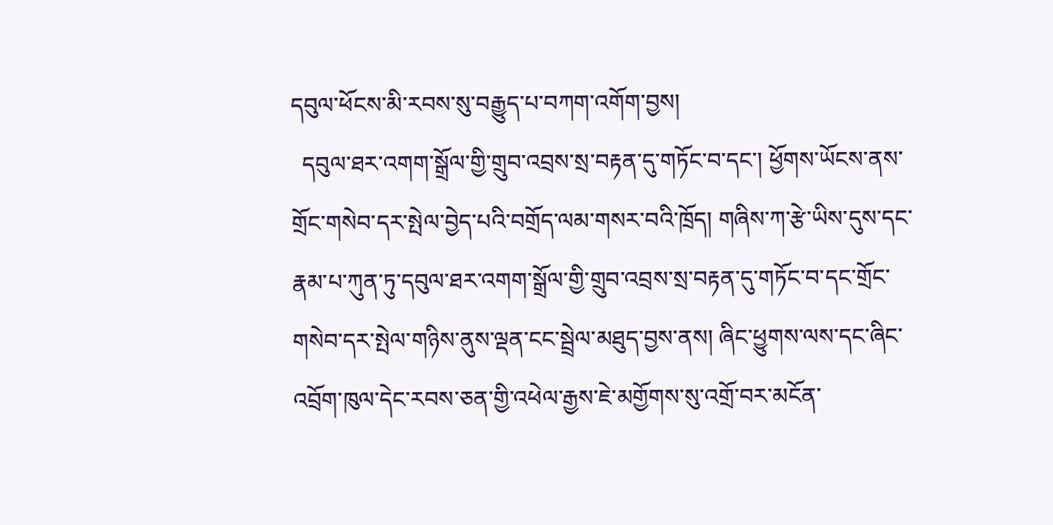དབུལ་ཕོངས་མི་རབས་སུ་བརྒྱུད་པ་བཀག་འགོག་བྱས།
  དབུལ་ཐར་འགག་སྒྲོལ་གྱི་གྲུབ་འབྲས་སྲ་བརྟན་དུ་གཏོང་བ་དང་། ཕྱོགས་ཡོངས་ནས་གྲོང་གསེབ་དར་སྤེལ་བྱེད་པའི་བགྲོད་ལམ་གསར་བའི་ཁྲོད། གཞིས་ཀ་རྩེ་ཡིས་དུས་དང་རྣམ་པ་ཀུན་ཏུ་དབུལ་ཐར་འགག་སྒྲོལ་གྱི་གྲུབ་འབྲས་སྲ་བརྟན་དུ་གཏོང་བ་དང་གྲོང་གསེབ་དར་སྤེལ་གཉིས་ནུས་ལྡན་ངང་སྦྲེལ་མཐུད་བྱས་ནས། ཞིང་ཕྱུགས་ལས་དང་ཞིང་འབྲོག་ཁུལ་དེང་རབས་ཅན་གྱི་འཕེལ་རྒྱས་ཇེ་མགྱོགས་སུ་འགྲོ་བར་མངོན་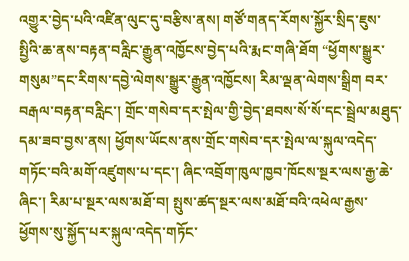འགྱུར་བྱེད་པའི་འཛིན་ལུང་དུ་བརྩིས་ནས། གཙོ་གནད་རོགས་སྐྱོར་སྲིད་ཇུས་སྤྱིའི་ཆ་ནས་བརྟན་བརླིང་རྒྱུན་འཁྱོངས་བྱེད་པའི་རྨང་གཞི་ཐོག “ཕྱོགས་སྒྱུར་གསུམ”དང་རིགས་དབྱེ་ལེགས་སྒྱུར་རྒྱུན་འཁྱོངས། རིམ་ལྡན་ལེགས་སྒྲིག བར་བརྒལ་བརྟན་བརླིང་། གྲོང་གསེབ་དར་སྤེལ་གྱི་བྱེད་ཐབས་སོ་སོ་དང་སྦྲེལ་མཐུད་དམ་ཟབ་བྱས་ནས། ཕྱོགས་ཡོངས་ནས་གྲོང་གསེབ་དར་སྤེལ་ལ་སྐུལ་འདེད་གཏོང་བའི་མགོ་འཛུགས་པ་དང་། ཞིང་འབྲོག་ཁུལ་ཁྱབ་ཁོངས་སྔར་ལས་རྒྱ་ཆེ་ཞིང་། རིམ་པ་སྔར་ལས་མཐོ་བ། སྤུས་ཚད་སྔར་ལས་མཐོ་བའི་འཕེལ་རྒྱས་ཕྱོགས་སུ་སྐྱོད་པར་སྐུལ་འདེད་གཏོང་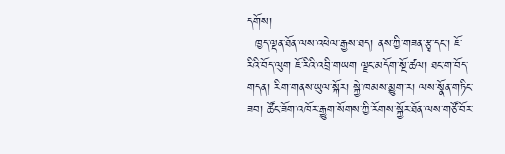དགོས།
  ཁྱད་ལྡན་ཐོན་ལས་འཕེལ་རྒྱས་ཐད། ནས་ཀྱི་གཟན་རྩྭ་དང་། ཇོ་རིའི་བོད་ལུག ཇོ་རིའི་འབྲི་གཡག ལྗང་མདོག་སྔོ་ཚལ། ཐང་ག་བོད་གདན། རིག་གནས་ཡུལ་སྐོར། སྐྱེ་ཁམས་མྱུག་ར། ལས་སྣོན་གཏིང་ཟབ། ཚོང་ཟོག་འཁོར་རྒྱུག་སོགས་ཀྱི་རོགས་སྐྱོར་ཐོན་ལས་གཙོ་བོར་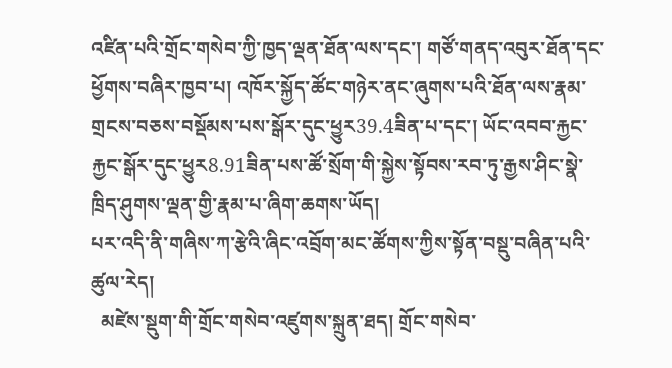འཛིན་པའི་གྲོང་གསེབ་ཀྱི་ཁྱད་ལྡན་ཐོན་ལས་དང་། གཙོ་གནད་འབུར་ཐོན་དང་ཕྱོགས་བཞིར་ཁྱབ་པ། འཁོར་སྐྱོད་ཚོང་གཉེར་ནང་ཞུགས་པའི་ཐོན་ལས་རྣམ་གྲངས་བཅས་བསྡོམས་པས་སྒོར་དུང་ཕྱུར39.4ཟིན་པ་དང་། ཡོང་འབབ་རྐྱང་རྐྱང་སྒོར་དུང་ཕྱུར8.91ཟིན་པས་ཚོ་སྲོག་གི་སྐྱེས་སྟོབས་རབ་ཏུ་རྒྱས་ཤིང་སྣེ་ཁྲིད་ཤུགས་ལྡན་གྱི་རྣམ་པ་ཞིག་ཆགས་ཡོད།
པར་འདི་ནི་གཞིས་ཀ་རྩེའི་ཞིང་འབྲོག་མང་ཚོགས་ཀྱིས་སྟོན་བསྡུ་བཞིན་པའི་ཚུལ་རེད།
  མཛེས་སྡུག་གི་གྲོང་གསེབ་འཛུགས་སྐྲུན་ཐད། གྲོང་གསེབ་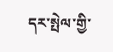དར་སྤེལ་གྱི་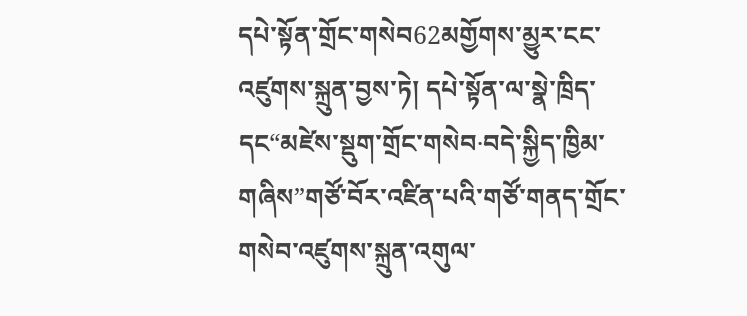དཔེ་སྟོན་གྲོང་གསེབ62མགྱོགས་མྱུར་ངང་འཛུགས་སྐྲུན་བྱས་ཏེ། དཔེ་སྟོན་ལ་སྣེ་ཁྲིད་དང“མཛེས་སྡུག་གྲོང་གསེབ·བདེ་སྐྱིད་ཁྱིམ་གཞིས”གཙོ་བོར་འཛིན་པའི་གཙོ་གནད་གྲོང་གསེབ་འཛུགས་སྐྲུན་འགུལ་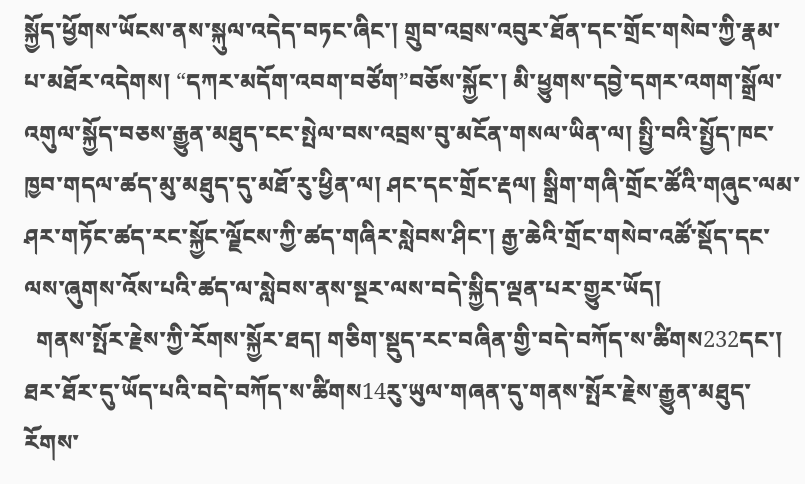སྐྱོད་ཕྱོགས་ཡོངས་ནས་སྐུལ་འདེད་བཏང་ཞིང་། གྲུབ་འབྲས་འབུར་ཐོན་དང་གྲོང་གསེབ་ཀྱི་རྣམ་པ་མཐོར་འདེགས། “དཀར་མདོག་འབག་བཙོག”བཅོས་སྐྱོང་། མི་ཕྱུགས་དབྱེ་དགར་འགག་སྒྲོལ་འགུལ་སྐྱོད་བཅས་རྒྱུན་མཐུད་ངང་སྤེལ་བས་འབྲས་བུ་མངོན་གསལ་ཡིན་ལ། སྤྱི་བའི་སྤྱོད་ཁང་ཁྱབ་གདལ་ཚད་མུ་མཐུད་དུ་མཐོ་རུ་ཕྱིན་ལ། ཤང་དང་གྲོང་རྡལ། སྒྲིག་གཞི་གྲོང་ཚོའི་གཞུང་ལམ་ཤར་གཏོང་ཚད་རང་སྐྱོང་ལྗོངས་ཀྱི་ཚད་གཞིར་སླེབས་ཤིང་། རྒྱ་ཆེའི་གྲོང་གསེབ་འཚོ་སྡོད་དང་ལས་ཞུགས་འོས་པའི་ཚད་ལ་སླེབས་ནས་སྔར་ལས་བདེ་སྐྱིད་ལྡན་པར་གྱུར་ཡོད།
  གནས་སྤོར་རྗེས་ཀྱི་རོགས་སྐྱོར་ཐད། གཅིག་སྡུད་རང་བཞིན་གྱི་བདེ་བཀོད་ས་ཚིགས232དང་། ཐར་ཐོར་དུ་ཡོད་པའི་བདེ་བཀོད་ས་ཚིགས14རུ་ཡུལ་གཞན་དུ་གནས་སྤོར་རྗེས་རྒྱུན་མཐུད་རོགས་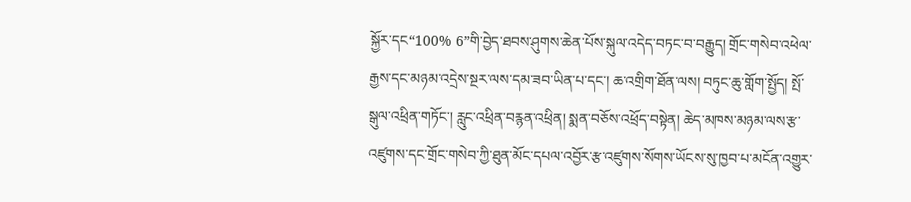སྐྱོར་དང“100% 6”གི་བྱེད་ཐབས་ཤུགས་ཆེན་པོས་སྐུལ་འདེད་བཏང་བ་བརྒྱུད། གྲོང་གསེབ་འཕེལ་རྒྱས་དང་མཉམ་འདྲེས་སྔར་ལས་དམ་ཟབ་ཡིན་པ་དང་། ཆ་འགྲིག་ཐོན་ལས། བཏུང་ཆུ་གློག་སྤྱོད། སྤོ་སྒུལ་འཕྲིན་གཏོང་། རླུང་འཕྲིན་བརྙན་འཕྲིན། སྨན་བཅོས་འཕྲོད་བསྟེན། ཆེད་མཁས་མཉམ་ལས་རྩ་འཛུགས་དང་གྲོང་གསེབ་ཀྱི་ཐུན་མོང་དཔལ་འབྱོར་རྩ་འཛུགས་སོགས་ཡོངས་སུ་ཁྱབ་པ་མངོན་འགྱུར་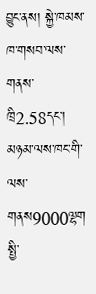བྱུང་ནས། སྐྱེ་ཁམས་ཁ་གསབ་ལས་གནས་ཁྲི2.58དང་། མཉམ་ལས་ཁང་གི་ལས་གནས9000ལྷག སྤྱི་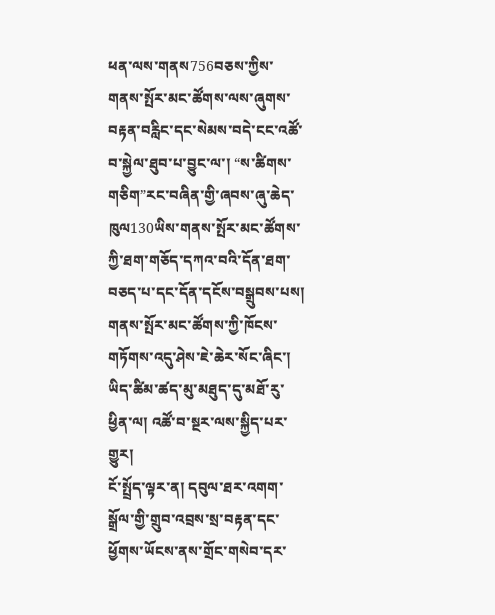ཕན་ལས་གནས756བཅས་ཀྱིས་གནས་སྤོར་མང་ཚོགས་ལས་ཞུགས་བརྟན་བརླིང་དང་སེམས་བདེ་ངང་འཚོ་བ་སྐྱེལ་ཐུབ་པ་བྱུང་ལ་། “ས་ཚིགས་གཅིག”རང་བཞིན་གྱི་ཞབས་ཞུ་ཆེད་ཁུལ130ཡིས་གནས་སྤོར་མང་ཚོགས་ཀྱི་ཐག་གཅོད་དཀའ་བའི་དོན་ཐག་བཅད་པ་དང་དོན་དངོས་བསྒྲུབས་པས། གནས་སྤོར་མང་ཚོགས་ཀྱི་ཁོངས་གཏོགས་འདུ་ཤེས་ཇེ་ཆེར་སོང་ཞིང་། ཡིད་ཚིམ་ཚད་མུ་མཐུད་དུ་མཐོ་རུ་ཕྱིན་ལ། འཚོ་བ་སྔར་ལས་སྐྱིད་པར་གྱུར།
ངོ་སྤྲོད་ལྟར་ན། དབུལ་ཐར་འགག་སྒྲོལ་གྱི་གྲུབ་འབྲས་སྲ་བརྟན་དང་ཕྱོགས་ཡོངས་ནས་གྲོང་གསེབ་དར་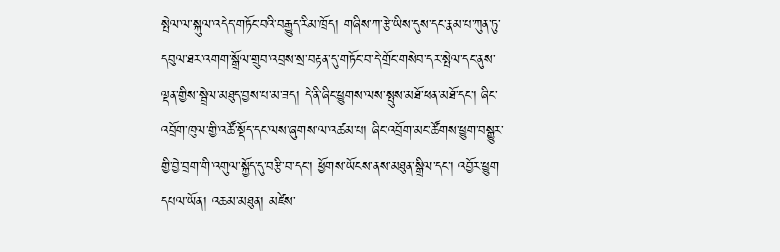སྤེལ་ལ་སྐུལ་འདེད་གཏོང་བའི་བརྒྱུད་རིམ་ཁྲོད། གཞིས་ཀ་རྩེ་ཡིས་དུས་དང་རྣམ་པ་ཀུན་ཏུ་དབུལ་ཐར་འགག་སྒྲོལ་གྲུབ་འབྲས་སྲ་བརྟན་དུ་གཏོང་བ་དེ་གྲོང་གསེབ་དར་སྤེལ་དང་ནུས་ལྡན་གྱིས་སྦྲེལ་མཐུད་བྱས་པ་མ་ཟད། དེ་ནི་ཞིང་ཕྱུགས་ལས་སྤུས་མཐོ་ཕན་མཐོ་དང་། ཞིང་འབྲོག་ཁུལ་གྱི་འཚོ་སྡོད་དང་ལས་ཞུགས་ལ་འཚམ་པ། ཞིང་འབྲོག་མང་ཚོགས་ཕྱུག་བསྒྱུར་གྱི་བྱེ་བྲག་གི་འགུལ་སྐྱོད་དུ་བརྩི་བ་དང་། ཕྱོགས་ཡོངས་ནས་མཐུན་སྒྲིལ་དང་། འབྱོར་ཕྱུག དཔལ་ཡོན། འཆམ་མཐུན། མཛེས་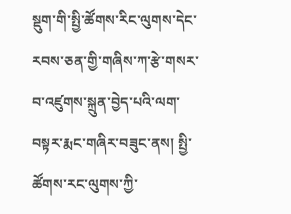སྡུག་གི་སྤྱི་ཚོགས་རིང་ལུགས་དེང་རབས་ཅན་གྱི་གཞིས་ཀ་རྩེ་གསར་བ་འཛུགས་སྐྲུན་བྱེད་པའི་ལག་བསྟར་རྨང་གཞིར་བཟུང་ནས། སྤྱི་ཚོགས་རང་ལུགས་ཀྱི་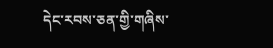དེང་རབས་ཅན་གྱི་གཞིས་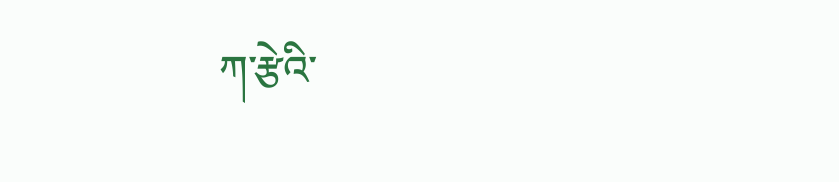ཀ་རྩེའི་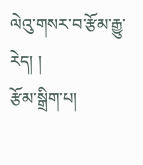ལེའུ་གསར་བ་རྩོམ་རྒྱུ་རེད། །
རྩོམ་སྒྲིག་པ།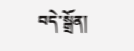བདེ་སྒྲོན།